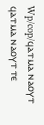Wp/cop/ϥⲁⲧⲙⲁ ⲛⲁⲟⲩⲧ
ϥⲁⲧⲙⲁ ⲛⲁⲟⲩⲧ ⲧⲉ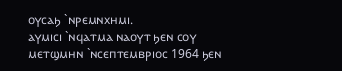ⲟⲩⲥⲁϧ `ⲛⲣⲉⲙⲛⲭⲏⲙⲓ.
ⲁⲩⲙⲓⲥⲓ `ⲛϥⲁⲧⲙⲁ ⲛⲁⲟⲩⲧ ϧⲉⲛ ⲥⲟⲩ ⲙⲉⲧϣⲙⲏⲛ `ⲛⲥⲉⲡⲧⲉⲙⲃⲣⲓⲟⲥ 1964 ϧⲉⲛ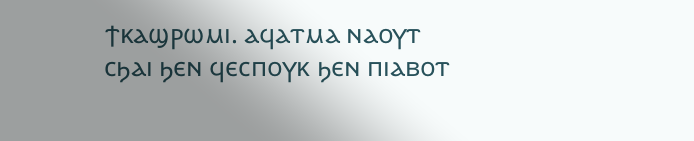ϯⲕⲁϣⲣⲱⲙⲓ. ⲁϥⲁⲧⲙⲁ ⲛⲁⲟⲩⲧ ⲥϧⲁⲓ ϧⲉⲛ ϥⲉⲥⲡⲟⲩⲕ ϧⲉⲛ ⲡⲓⲁⲃⲟⲧ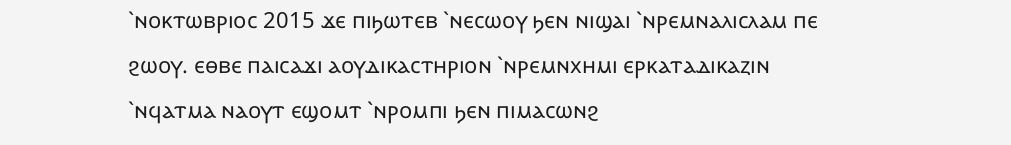`ⲛⲟⲕⲧⲱⲃⲣⲓⲟⲥ 2015 ϫⲉ ⲡⲓϧⲱⲧⲉⲃ `ⲛⲉⲥⲱⲟⲩ ϧⲉⲛ ⲛⲓϣⲁⲓ `ⲛⲣⲉⲙⲛⲁⲗⲓⲥⲗⲁⲙ ⲡⲉ ϩⲱⲟⲩ. ⲉⲑⲃⲉ ⲡⲁⲓⲥⲁϫⲓ ⲁⲟⲩⲇⲓⲕⲁⲥⲧⲏⲣⲓⲟⲛ `ⲛⲣⲉⲙⲛⲭⲏⲙⲓ ⲉⲣⲕⲁⲧⲁⲇⲓⲕⲁⲍⲓⲛ `ⲛϥⲁⲧⲙⲁ ⲛⲁⲟⲩⲧ ⲉϣⲟⲙⲧ `ⲛⲣⲟⲙⲡⲓ ϧⲉⲛ ⲡⲓⲙⲁⲥⲱⲛϩ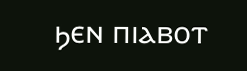ϧⲉⲛ ⲡⲓⲁⲃⲟⲧ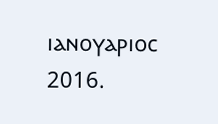ⲓⲁⲛⲟⲩⲁⲣⲓⲟⲥ 2016.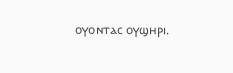ⲟⲩⲟⲛⲧⲁⲥ ⲟⲩϣⲏⲣⲓ.